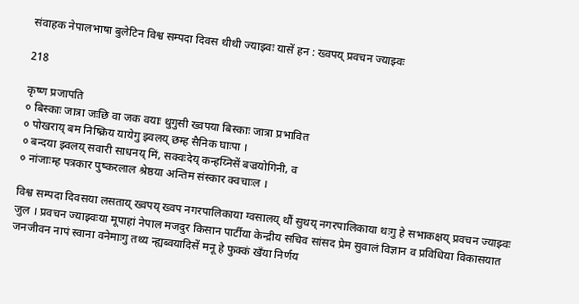संवाहक नेपालभाषा बुलेटिन विश्व सम्पदा दिवस थीथी ज्याझ्वः यासें हन : ख्वपय् प्रवचन ज्याझ्वः

218

कृष्ण प्रजापति
० बिस्काः जात्रा जःछि वा जक वयाः थुगुसी ख्वपया बिस्काः जात्रा प्रभावित
० पोखराय् बम निष्क्रिय यायेगु झ्वलय् छम्ह सैनिक घाःपा ।
० बन्दया झ्वलय् सवारी साधनय् मिं, सक्वःदेय् कन्हय्निसें बज्रयोगिनी, व
० नांजाःम्ह पत्रकार पुष्करलाल श्रेष्ठया अन्तिम संस्कार क्वचाःल ।

विश्व सम्पदा दिवसया लसताय् ख्वपय् ख्वप नगरपालिकाया ग्वसालय् थौं सुथय् नगरपालिकाया थःगु हे सभाकक्षय् प्रवचन ज्याझ्वः जुल । प्रवचन ज्याझ्वःया मूपाहां नेपाल मजदुर किसान पार्टीया केन्द्रीय सचिव सांसद प्रेम सुवालं विज्ञान व प्रविधिया विकासयात जनजीवन नापं स्वाना वनेमाःगु तथ्य न्ह्यब्वयादिसें मनू हे फुक्कं खँया निर्णय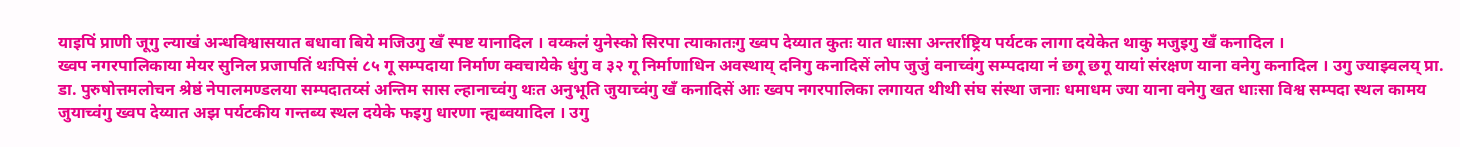याइपिं प्राणी जूगु ल्याखं अन्धविश्वासयात बधावा बिये मजिउगु खँ स्पष्ट यानादिल । वय्कलं युनेस्को सिरपा त्याकातःगु ख्वप देय्यात कुतः यात धाःसा अन्तर्राष्ट्रिय पर्यटक लागा दयेकेत थाकु मजुइगु खँ कनादिल ।
ख्वप नगरपालिकाया मेयर सुनिल प्रजापतिं थःपिसं ८५ गू सम्पदाया निर्माण क्वचायेके धुंगु व ३२ गू निर्माणाधिन अवस्थाय् दनिगु कनादिसें लोप जुजुं वनाच्वंगु सम्पदाया नं छगू छगू यायां संरक्षण याना वनेगु कनादिल । उगु ज्याझ्वलय् प्रा. डा. पुरुषोत्तमलोचन श्रेष्ठं नेपालमण्डलया सम्पदातय्सं अन्तिम सास ल्हानाच्वंगु थःत अनुभूति जुयाच्वंगु खँ कनादिसें आः ख्वप नगरपालिका लगायत थीथी संघ संस्था जनाः धमाधम ज्या याना वनेगु खत धाःसा विश्व सम्पदा स्थल कामय जुयाच्वंगु ख्वप देय्यात अझ पर्यटकीय गन्तब्य स्थल दयेके फइगु धारणा न्ह्यब्वयादिल । उगु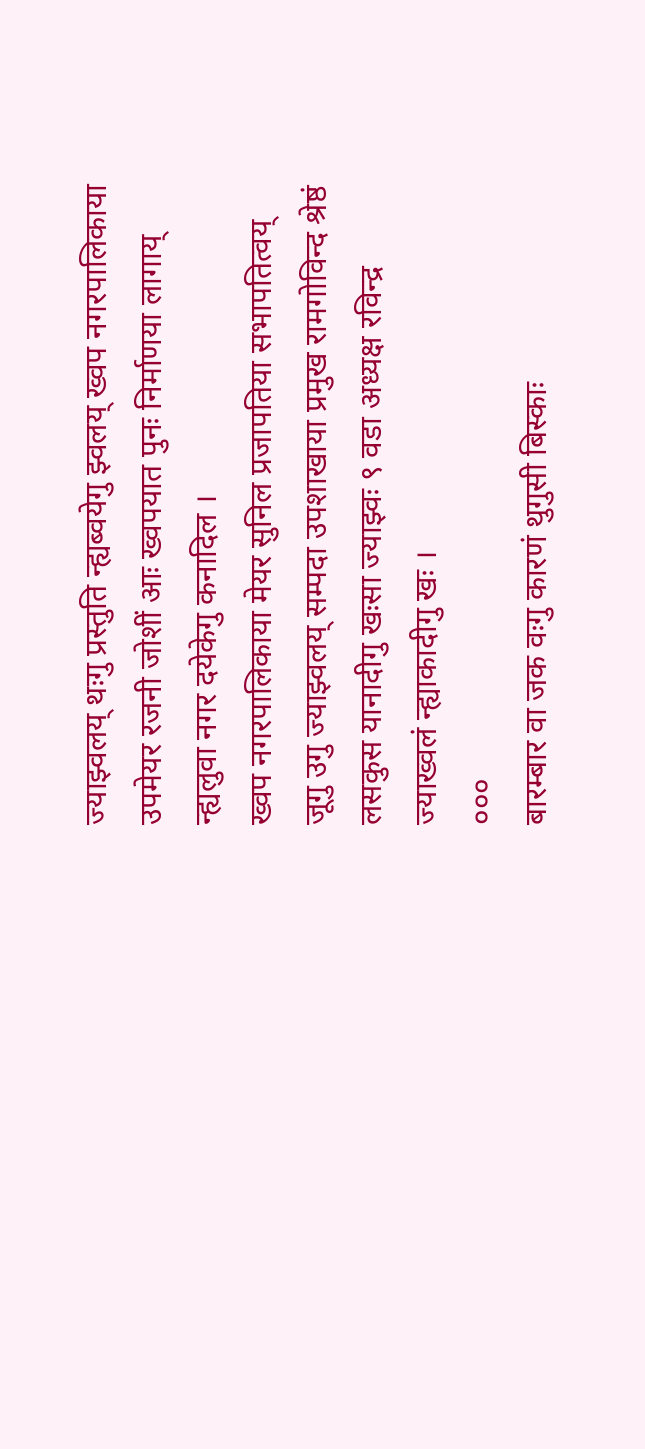ज्याझ्वलय् थःगु प्रस्तुति न्ह्यब्वयेगु झ्वलय् ख्वप नगरपालिकाया उपमेयर रजनी जोशीं आः ख्वपयात पुनः निर्माणया लागाय् न्ह्यलुवा नगर दयेकेगु कनादिल ।
ख्वप नगरपालिकाया मेयर सुनिल प्रजापतिया सभापतित्वय् जूगु उगु ज्याझ्वलय् सम्पदा उपशाखाया प्रमुख रामगोविन्द श्रेष्ठं लसकुस यानादीगु खःसा ज्याझ्वः ९ वडा अध्यक्ष रविन्द्र ज्याख्वलं न्ह्याकादीगु खः ।
०००
बारम्बार वा जक वःगु कारणं थुगुसी बिस्काः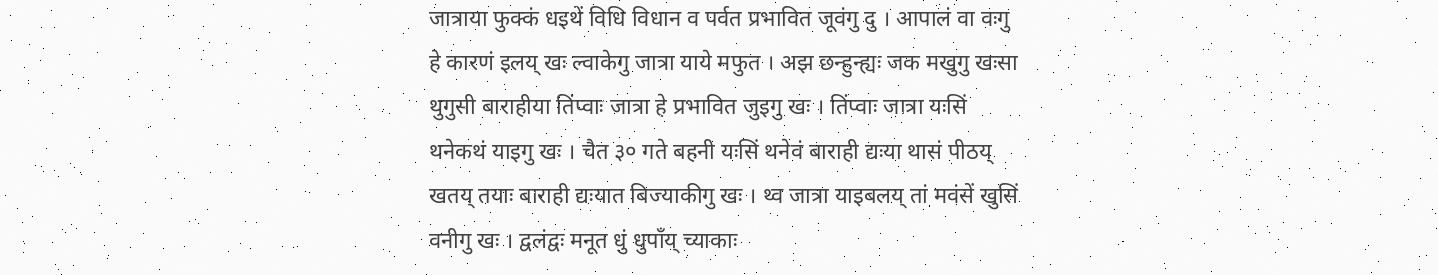जात्राया फुक्कं धइथें विधि विधान व पर्वत प्रभावित जूवंगु दु । आपालं वा वःगु हे कारणं इलय् खः ल्वाकेगु जात्रा याये मफुत । अझ छन्हुन्ह्यः जक मखुगु खःसा थुगुसी बाराहीया तिंप्वाः जात्रा हे प्रभावित जुइगु खः । तिंप्वाः जात्रा यःसिं थनेकथं याइगु खः । चैत ३० गते बहनी यःसिं थनेवं बाराही द्यःया थासं पीठय् खतय् तयाः बाराही द्यःयात बिज्याकीगु खः । थ्व जात्रा याइबलय् तां मवंसें खुसिं वनीगु खः । द्वलंद्वः मनूत धुं धुपाँय् च्याकाः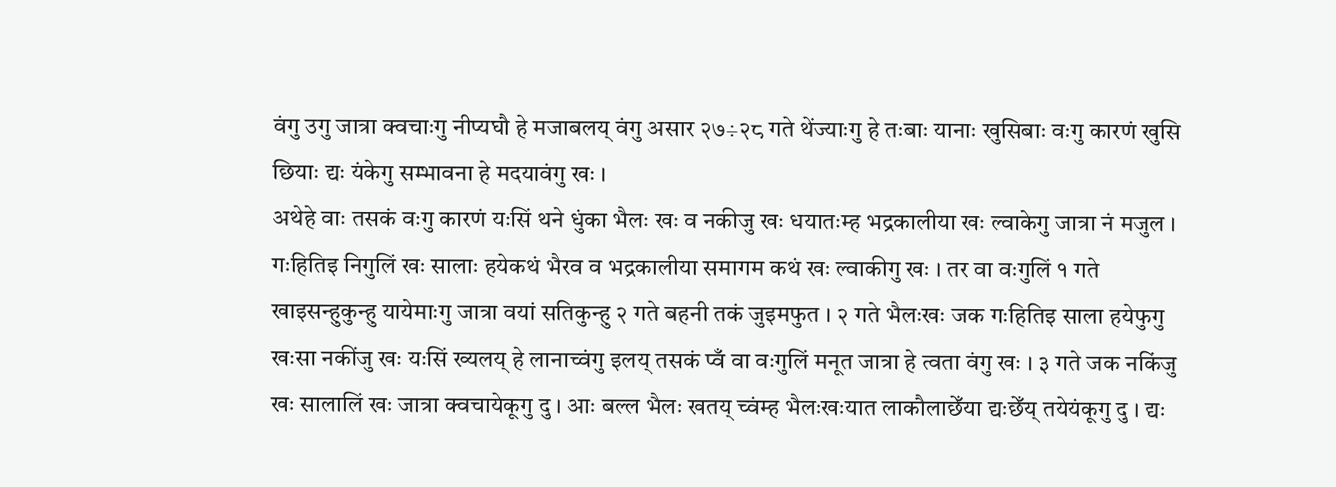वंगु उगु जात्रा क्वचाःगु नीप्यघौ हे मजाबलय् वंगु असार २७÷२८ गते थेंज्याःगु हे तःबाः यानाः खुसिबाः वःगु कारणं खुसि छियाः द्यः यंकेगु सम्भावना हे मदयावंगु खः ।
अथेहे वाः तसकं वःगु कारणं यःसिं थने धुंका भैलः खः व नकीजु खः धयातःम्ह भद्रकालीया खः ल्वाकेगु जात्रा नं मजुल । गःहितिइ निगुलिं खः सालाः हयेकथं भैरव व भद्रकालीया समागम कथं खः ल्वाकीगु खः । तर वा वःगुलिं १ गते खाइसन्हुकुन्हु यायेमाःगु जात्रा वयां सतिकुन्हु २ गते बहनी तकं जुइमफुत । २ गते भैलःखः जक गःहितिइ साला हयेफुगु खःसा नकींजु खः यःसिं ख्यलय् हे लानाच्वंगु इलय् तसकं प्वँ वा वःगुलिं मनूत जात्रा हे त्वता वंगु खः । ३ गते जक नकिंजु खः सालालिं खः जात्रा क्वचायेकूगु दु । आः बल्ल भैलः खतय् च्वंम्ह भैलःखःयात लाकौलाछेँया द्यःछेँय् तयेयंकूगु दु । द्यः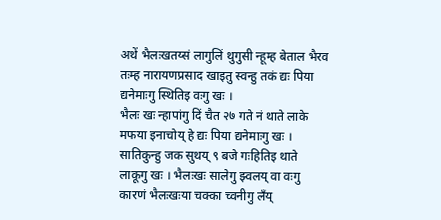अथें भैलःखतय्सं लागुलिं थुगुसी न्हूम्ह बेताल भैरव तःम्ह नारायणप्रसाद खाइतु स्वन्हु तकं द्यः पिया द्यनेमाःगु स्थितिइ वःगु खः ।
भैलः खः न्हापांगु दिं चैत २७ गते नं थाते लाके मफया इनाचोय् हे द्यः पिया द्यनेमाःगु खः । सातिकुन्हु जक सुथय् ९ बजे गःहितिइ थाते लाकूगु खः । भैलःखः सालेगु झ्वलय् वा वःगु कारणं भैलःखःया चक्का च्वनीगु लँय्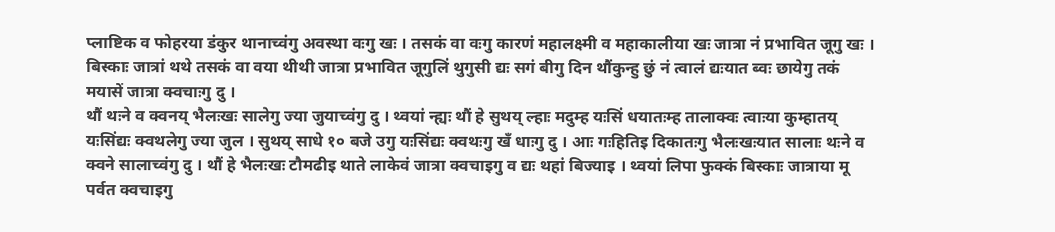प्लाष्टिक व फोहरया डंकुर थानाच्वंगु अवस्था वःगु खः । तसकं वा वःगु कारणं महालक्ष्मी व महाकालीया खः जात्रा नं प्रभावित जूगु खः । बिस्काः जात्रां थथे तसकं वा वया थीथी जात्रा प्रभावित जूगुलिं थुगुसी द्यः सगं बीगु दिन थौंकुन्हु छुं नं त्वालं द्यःयात ब्वः छायेगु तकं मयासें जात्रा क्वचाःगु दु ।
थौं थःने व क्वनय् भैलःखः सालेगु ज्या जुयाच्वंगु दु । थ्वयां न्ह्यः थौं हे सुथय् ल्हाः मदुम्ह यःसिं धयातःम्ह तालाक्वः त्वाःया कुम्हातय् यःसिंद्यः क्वथलेगु ज्या जुल । सुथय् साधे १० बजे उगु यःसिंद्यः क्वथःगु खँ धाःगु दु । आः गःहितिइ दिकातःगु भैलःखःयात सालाः थःने व क्वने सालाच्वंगु दु । थौं हे भैलःखः टौमढीइ थाते लाकेवं जात्रा क्वचाइगु व द्यः थहां बिज्याइ । थ्वयां लिपा फुक्कं बिस्काः जात्राया मू पर्वत क्वचाइगु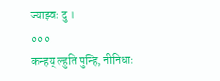ज्याझ्वः दु ।
०००
कन्हय् ल्हुति पुन्हि, नीनिधाः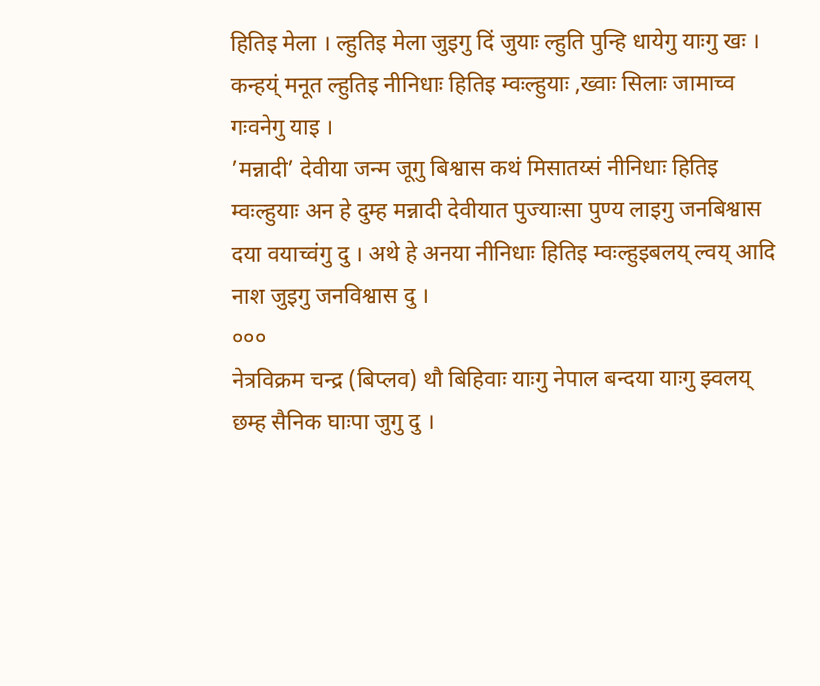हितिइ मेला । ल्हुतिइ मेला जुइगु दिं जुयाः ल्हुति पुन्हि धायेगु याःगु खः ।
कन्हय्ं मनूत ल्हुतिइ नीनिधाः हितिइ म्वःल्हुयाः ,ख्वाः सिलाः जामाच्व गःवनेगु याइ ।
’मन्नादी’ देवीया जन्म जूगु बिश्वास कथं मिसातय्सं नीनिधाः हितिइ म्वःल्हुयाः अन हे दुम्ह मन्नादी देवीयात पुज्याःसा पुण्य लाइगु जनबिश्वास दया वयाच्वंगु दु । अथे हे अनया नीनिधाः हितिइ म्वःल्हुइबलय् ल्वय् आदि नाश जुइगु जनविश्वास दु ।
०००
नेत्रविक्रम चन्द्र (बिप्लव) थौ बिहिवाः याःगु नेपाल बन्दया याःगु झ्वलय् छम्ह सैनिक घाःपा जुगु दु ।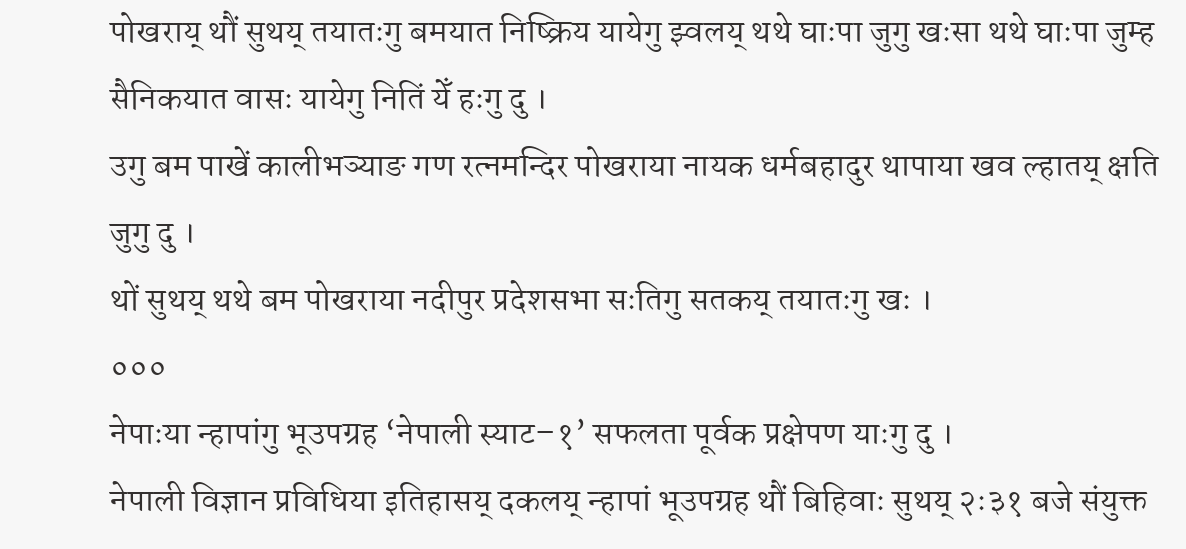पोखराय् थौं सुथय् तयातःगु बमयात निष्क्रिय यायेगु झ्वलय् थथे घाःपा जुगु खःसा थथे घाःपा जुम्ह सैनिकयात वासः यायेगु नितिं येँ हःगु दु ।
उगु बम पाखें कालीभञ्याङ गण रत्नमन्दिर पोखराया नायक धर्मबहादुर थापाया खव ल्हातय् क्षति जुगु दु ।
थों सुथय् थथे बम पोखराया नदीपुर प्रदेशसभा सःतिगु सतकय् तयातःगु खः ।
०००
नेपाःया न्हापांगु भूउपग्रह ‘नेपाली स्याट–१’ सफलता पूर्वक प्रक्षेपण याःगु दु ।
नेपाली विज्ञान प्रविधिया इतिहासय् दकलय् न्हापां भूउपग्रह थौं बिहिवाः सुथय् २ः३१ बजे संयुक्त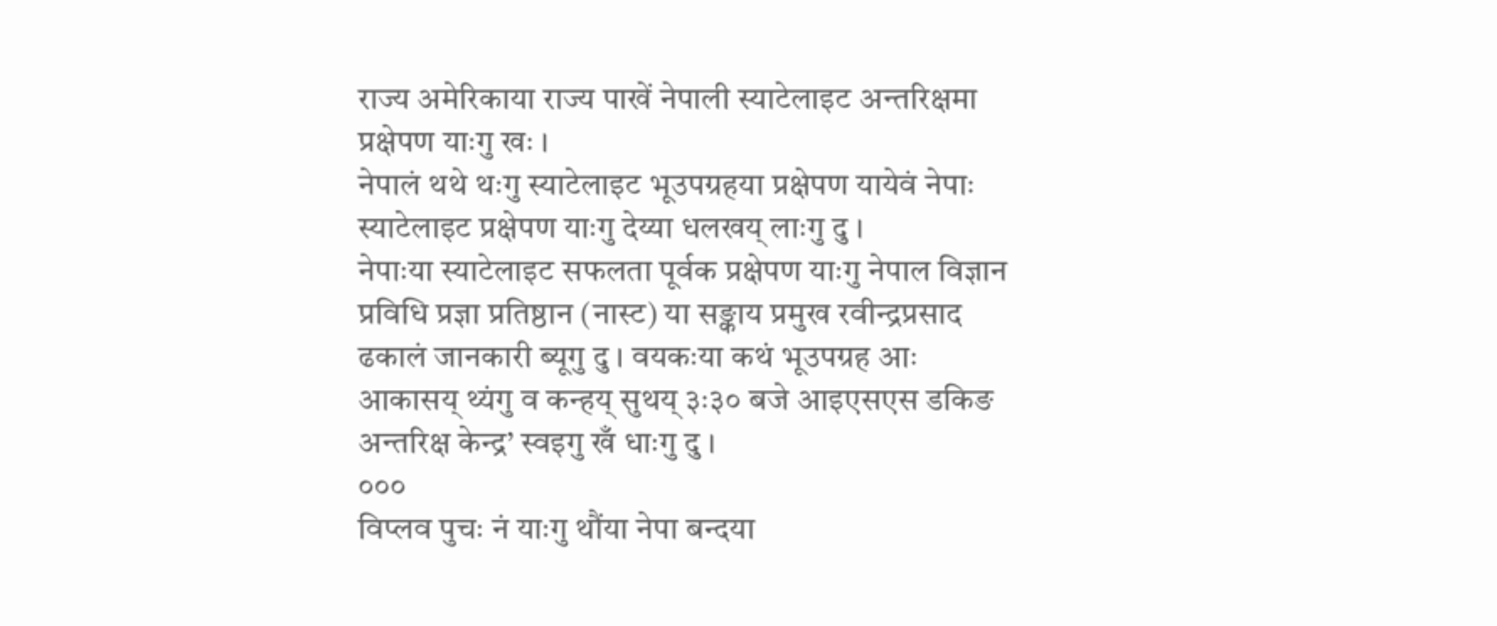राज्य अमेरिकाया राज्य पाखें नेपाली स्याटेलाइट अन्तरिक्षमा प्रक्षेपण याःगु खः ।
नेपालं थथे थःगु स्याटेलाइट भूउपग्रहया प्रक्षेपण यायेवं नेपाः स्याटेलाइट प्रक्षेपण याःगु देय्या धलखय् लाःगु दु ।
नेपाःया स्याटेलाइट सफलता पूर्वक प्रक्षेपण याःगु नेपाल विज्ञान प्रविधि प्रज्ञा प्रतिष्ठान (नास्ट) या सङ्काय प्रमुख रवीन्द्रप्रसाद ढकालं जानकारी ब्यूगु दु । वयकःया कथं भूउपग्रह आः आकासय् थ्यंगु व कन्हय् सुथय् ३ः३० बजे आइएसएस डकिङ अन्तरिक्ष केन्द्र’ स्वइगु खँ धाःगु दु ।
०००
विप्लव पुचः नं याःगु थौंया नेपा बन्दया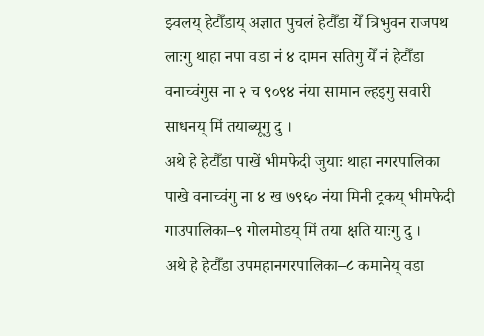झ्वलय् हेटौँडाय् अज्ञात पुचलं हेटौँडा येँ त्रिभुवन राजपथ लाःगु थाहा नपा वडा नं ४ दामन सतिगु येँ नं हेटौँडा वनाच्वंगुस ना २ च ९०९४ नंया सामान ल्हइगु सवारी साधनय् मिं तयाब्यूगु दु ।
अथे हे हेटौँडा पाखें भीमफेदी जुयाः थाहा नगरपालिका पाखे वनाच्वंगु ना ४ ख ७९६० नंया मिनी ट्रकय् भीमफेदी गाउपालिका–९ गोलमोडय् मिं तया क्षति याःगु दु ।
अथे हे हेटौँडा उपमहानगरपालिका–८ कमानेय् वडा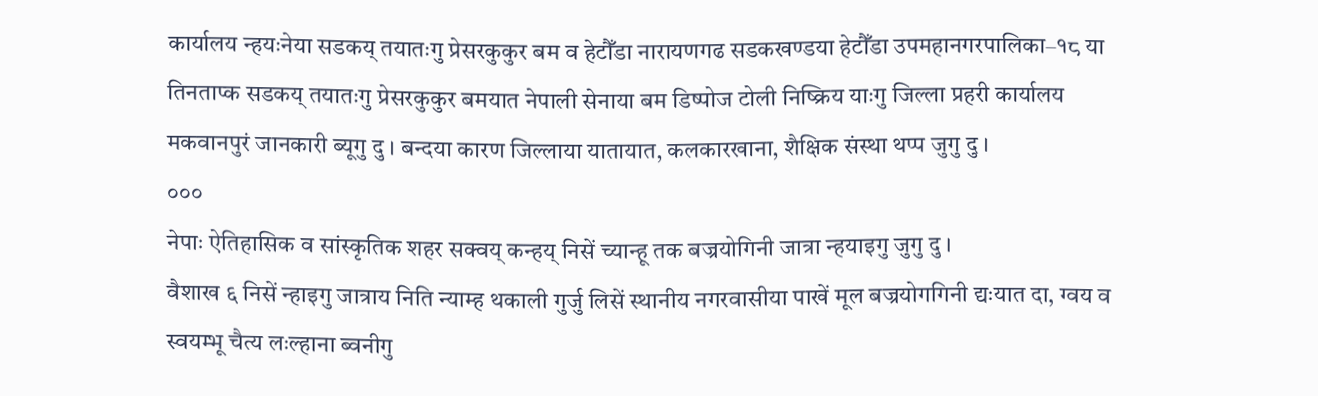कार्यालय न्हयःनेया सडकय् तयातःगु प्रेसरकुकुर बम व हेटौँडा नारायणगढ सडकखण्डया हेटौँडा उपमहानगरपालिका–१८ या तिनताप्क सडकय् तयातःगु प्रेसरकुकुर बमयात नेपाली सेनाया बम डिष्पोज टोली निष्क्रिय याःगु जिल्ला प्रहरी कार्यालय मकवानपुरं जानकारी ब्यूगु दु । बन्दया कारण जिल्लाया यातायात, कलकारखाना, शैक्षिक संस्था थप्प जुगु दु ।
०००
नेपाः ऐतिहासिक व सांस्कृतिक शहर सक्वय् कन्हय् निसें च्यान्हू तक बज्रयोगिनी जात्रा न्हयाइगु जुगु दु ।
वैशाख ६ निसें न्हाइगु जात्राय निति न्याम्ह थकाली गुर्जु लिसें स्थानीय नगरवासीया पाखें मूल बज्रयोगगिनी द्यःयात दा, ग्वय व स्वयम्भू चैत्य लःल्हाना ब्वनीगु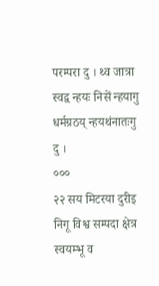परम्परा दु । थ्व जात्रा स्वद्व न्हयः निसें न्हयागु धर्मग्रठय् न्हयथंनातःगु दु ।
०००
२२ सय मिटरया दुरीइ निगू विश्व सम्पदा क्षेत्र स्वयम्भू व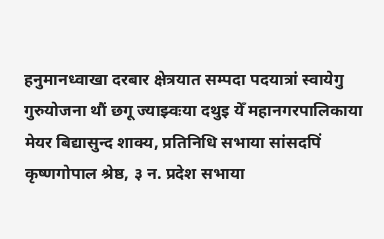हनुमानध्वाखा दरबार क्षेत्रयात सम्पदा पदयात्रां स्वायेगु गुरुयोजना थौं छगू ज्याझ्वःया दथुइ येँ महानगरपालिकाया मेयर बिद्यासुन्द शाक्य, प्रतिनिधि सभाया सांसदपिं कृष्णगोपाल श्रेष्ठ, ३ न. प्रदेश सभाया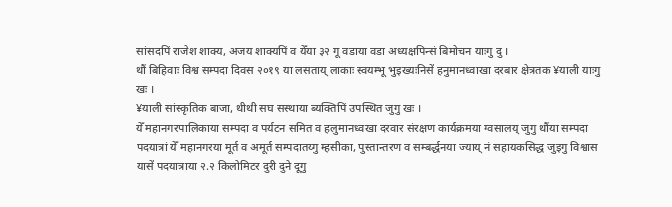सांसदपिं राजेश शाक्य, अजय शाक्यपिं व येँया ३२ गू वडाया वडा अध्यक्षपिन्सं बिमोचन याःगु दु ।
थौं बिहिवाः विश्व सम्पदा दिवस २०१९ या लसताय् लाकाः स्वयम्भू भुइख्यःनिसें हनुमानध्वाखा दरबार क्षेत्रतक ¥याली याःगु खः ।
¥याली सांस्कृतिक बाजा, थीथी सघ सस्थाया ब्यक्तिपिं उपस्थित जुगु खः ।
येँ महानगरपालिकाया सम्पदा व पर्यटन समित व हलुमानध्वखा दरवार संरक्षण कार्यक्रमया ग्वसालय् जुगु थौंया सम्पदा पदयात्रां येँ महानगरया मूर्त व अमूर्त सम्पदातय्गु म्हसीका, पुस्तान्तरण व सम्बर्द्धनया ज्याय् नं सहायकसिद्ध जुइगु विश्वास यासें पदयात्राया २.२ किलोमिटर दुरी दुने दूगु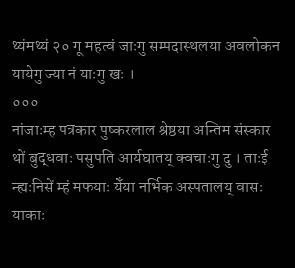थ्यंमथ्यं २० गू महत्वं जाःगु सम्पदास्थलया अवलोकन यायेगु ज्या नं याःगु खः ।
०००
नांजाःम्ह पत्रकार पुष्करलाल श्रेष्ठया अन्तिम संस्कार थों बुद्धवाः पसुपति आर्यघातय् क्वचाःगु दु । ताःई न्ह्यःनिसें म्हं मफयाः येँया नर्भिक अस्पतालय् वासः याकाः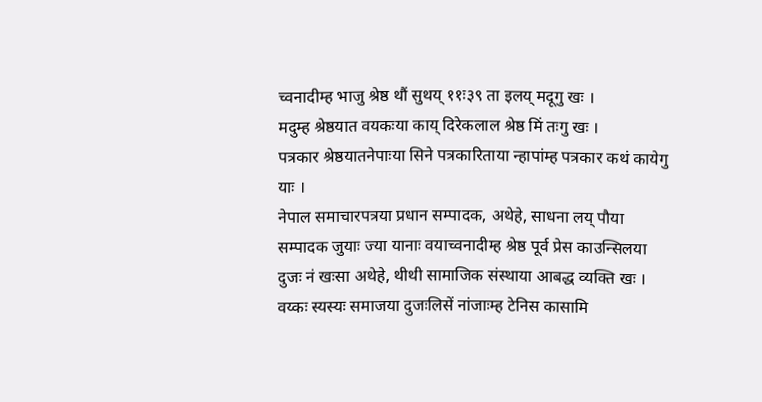च्वनादीम्ह भाजु श्रेष्ठ थौं सुथय् ११ः३९ ता इलय् मदूगु खः ।
मदुम्ह श्रेष्ठयात वयकःया काय् दिरेकलाल श्रेष्ठ मिं तःगु खः ।
पत्रकार श्रेष्ठयातनेपाःया सिने पत्रकारिताया न्हापांम्ह पत्रकार कथं कायेगु याः ।
नेपाल समाचारपत्रया प्रधान सम्पादक, अथेहे, साधना लय् पौया सम्पादक जुयाः ज्या यानाः वयाच्वनादीम्ह श्रेष्ठ पूर्व प्रेस काउन्सिलया दुजः नं खःसा अथेहे, थीथी सामाजिक संस्थाया आबद्ध व्यक्ति खः ।
वय्कः स्यस्यः समाजया दुजःलिसें नांजाःम्ह टेनिस कासामि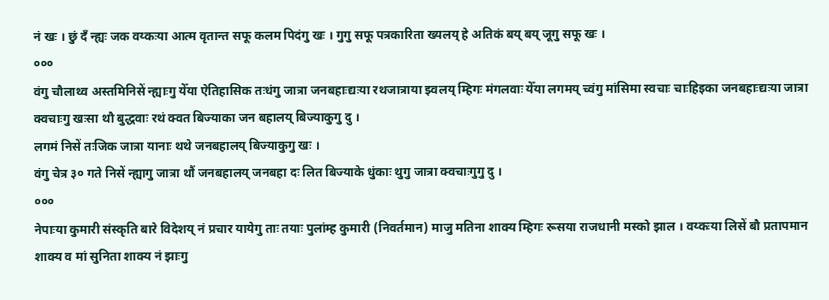नं खः । छुं दँ न्ह्यः जक वय्कःया आत्म वृतान्त सफू कलम पिदंगु खः । गुगु सफू पत्रकारिता ख्यलय् हे अतिकं बय् बय् जूगु सफू खः ।
०००
वंगु चौलाथ्व अस्तमिनिसें न्ह्याःगु येँया ऐतिहासिक तःधंगु जात्रा जनबहाःद्यःया रथजात्राया झ्वलय् म्हिगः मंगलवाः येँया लगमय् च्वंगु मांसिमा स्वचाः चाःहिइका जनबहाःद्यःया जात्रा क्वचाःगु खःसा थौ बुद्धवाः रथं क्वत बिज्याका जन बहालय् बिज्याकुगु दु ।
लगमं निसें तःजिक जात्रा यानाः थथे जनबहालय् बिज्याकुगु खः ।
वंगु चेत्र ३० गते निसें न्ह्यागु जात्रा थौं जनबहालय् जनबहा दः लित बिज्याके धुंकाः थुगु जात्रा क्वचाःगुगु दु ।
०००
नेपाःया कुमारी संस्कृति बारे विदेशय् नं प्रचार यायेगु ताः तयाः पुलांम्ह कुमारी (निवर्तमान) माजु मतिना शाक्य म्हिगः रूसया राजधानी मस्को झाल । वय्कःया लिसें बौ प्रतापमान शाक्य व मां सुनिता शाक्य नं झाःगु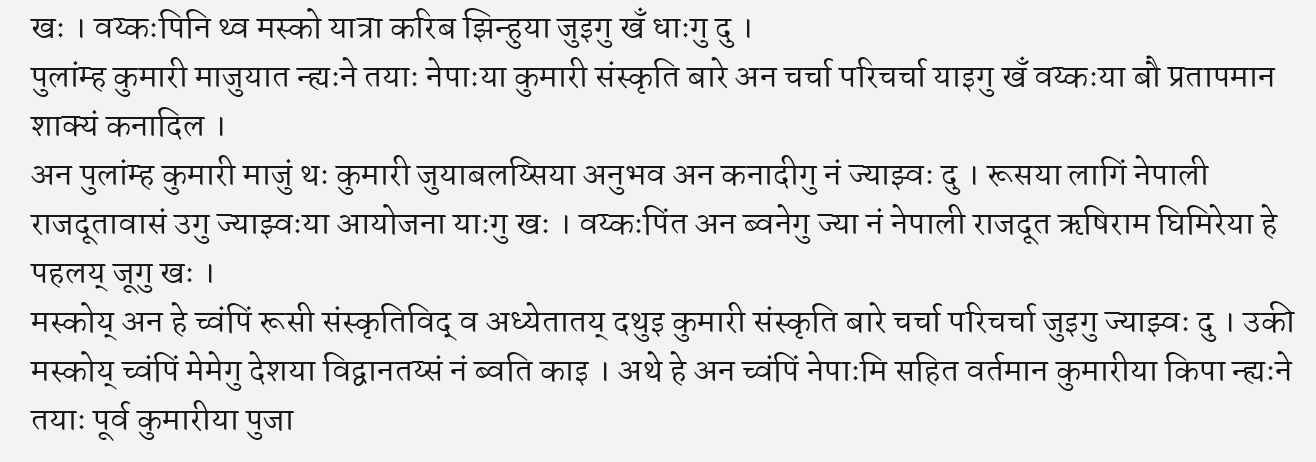खः । वय्कःपिनि थ्व मस्को यात्रा करिब झिन्हुया जुइगु खँ धाःगु दु ।
पुलांम्ह कुमारी माजुयात न्ह्यःने तयाः नेपाःया कुमारी संस्कृति बारे अन चर्चा परिचर्चा याइगु खँ वय्कःया बौ प्रतापमान शाक्यं कनादिल ।
अन पुलांम्ह कुमारी माजुं थः कुमारी जुयाबलय्सिया अनुभव अन कनादीगु नं ज्याझ्वः दु । रूसया लागिं नेपाली राजदूतावासं उगु ज्याझ्वःया आयोजना याःगु खः । वय्कःपिंत अन ब्वनेगु ज्या नं नेपाली राजदूत ऋषिराम घिमिरेया हे पहलय् जूगु खः ।
मस्कोय् अन हे च्वंपिं रूसी संस्कृतिविद् व अध्येतातय् दथुइ कुमारी संस्कृति बारे चर्चा परिचर्चा जुइगु ज्याझ्वः दु । उकी मस्कोय् च्वंपिं मेमेगु देशया विद्वानतय्सं नं ब्वति काइ । अथे हे अन च्वंपिं नेपाःमि सहित वर्तमान कुमारीया किपा न्ह्यःने तयाः पूर्व कुमारीया पुजा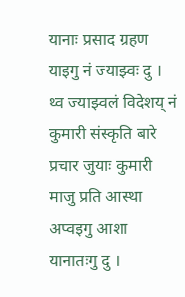यानाः प्रसाद ग्रहण याइगु नं ज्याझ्वः दु । थ्व ज्याझ्वलं विदेशय् नं कुमारी संस्कृति बारे प्रचार जुयाः कुमारी माजु प्रति आस्था अप्वइगु आशा यानातःगु दु ।